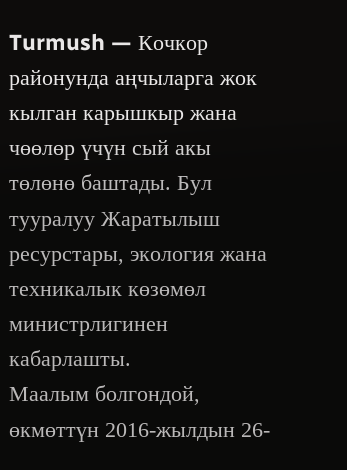Turmush — Кочкор районунда аңчыларга жок кылган карышкыр жана чөөлөр үчүн сый акы төлөнө баштады. Бул тууралуу Жаратылыш ресурстары, экология жана техникалык көзөмөл министрлигинен кабарлашты.
Маалым болгондой, өкмөттүн 2016-жылдын 26-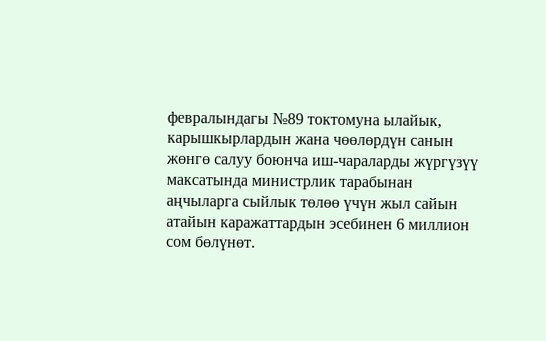февралындагы №89 токтомуна ылайык, карышкырлардын жана чөөлөрдүн санын жөнгө салуу боюнча иш-чараларды жүргүзүү максатында министрлик тарабынан аңчыларга сыйлык төлөө үчүн жыл сайын атайын каражаттардын эсебинен 6 миллион сом бөлүнөт.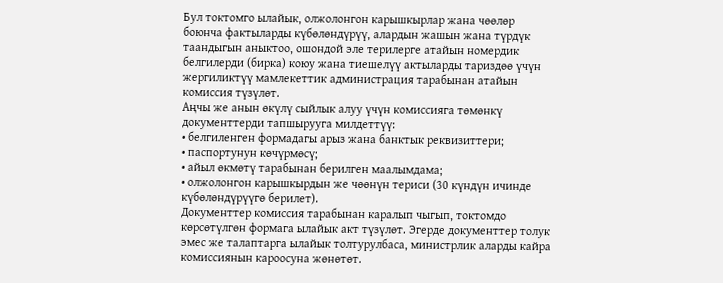Бул токтомго ылайык, олжолонгон карышкырлар жана чөөлөр боюнча фактыларды күбөлөндүрүү, алардын жашын жана түрдүк таандыгын аныктоо, ошондой эле терилерге атайын номердик белгилерди (бирка) коюу жана тиешелүү актыларды тариздөө үчүн жергиликтүү мамлекеттик администрация тарабынан атайын комиссия түзүлөт.
Аңчы же анын өкүлү сыйлык алуу үчүн комиссияга төмөнкү документтерди тапшырууга милдеттүү:
• белгиленген формадагы арыз жана банктык реквизиттери;
• паспортунун көчүрмөсү;
• айыл өкмөтү тарабынан берилген маалымдама;
• олжолонгон карышкырдын же чөөнүн териси (30 күндүн ичинде күбөлөндүрүүгө берилет).
Документтер комиссия тарабынан каралып чыгып, токтомдо көрсөтүлгөн формага ылайык акт түзүлөт. Эгерде документтер толук эмес же талаптарга ылайык толтурулбаса, министрлик аларды кайра комиссиянын кароосуна жөнөтөт.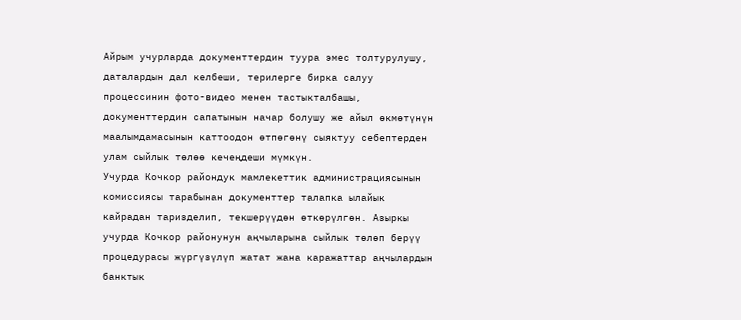Айрым учурларда документтердин туура эмес толтурулушу, даталардын дал келбеши, терилерге бирка салуу процессинин фото-видео менен тастыкталбашы, документтердин сапатынын начар болушу же айыл өкмөтүнүн маалымдамасынын каттоодон өтпөгөнү сыяктуу себептерден улам сыйлык төлөө кечеңдеши мүмкүн.
Учурда Кочкор райондук мамлекеттик администрациясынын комиссиясы тарабынан документтер талапка ылайык кайрадан таризделип, текшерүүдөн өткөрүлгөн. Азыркы учурда Кочкор районунун аңчыларына сыйлык төлөп берүү процедурасы жүргүзүлүп жатат жана каражаттар аңчылардын банктык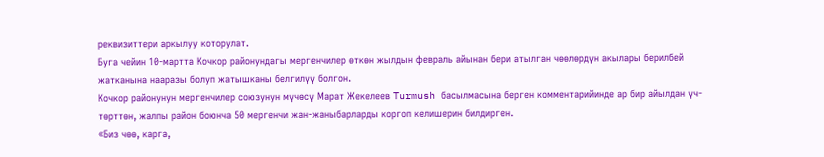реквизиттери аркылуу которулат.
Буга чейин 10-мартта Кочкор районундагы мергенчилер өткөн жылдын февраль айынан бери атылган чөөлөрдүн акылары берилбей жатканына нааразы болуп жатышканы белгилүү болгон.
Кочкор районунун мергенчилер союзунун мүчөсү Марат Жекелеев Turmush басылмасына берген комментарийинде ар бир айылдан үч-төрттөн, жалпы район боюнча 50 мергенчи жан-жаныбарларды коргоп келишерин билдирген.
«Биз чөө, карга,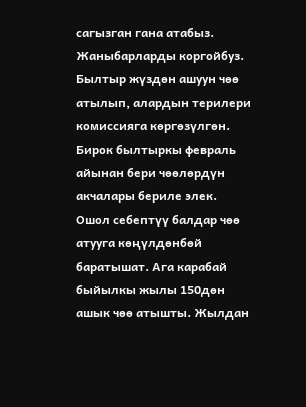сагызган гана атабыз. Жаныбарларды коргойбуз. Былтыр жүздөн ашуун чөө атылып, алардын терилери комиссияга көргөзүлгөн. Бирок былтыркы февраль айынан бери чөөлөрдүн акчалары бериле элек. Ошол себептүү балдар чөө атууга көңүлдөнбөй баратышат. Ага карабай быйылкы жылы 150дөн ашык чөө атышты. Жылдан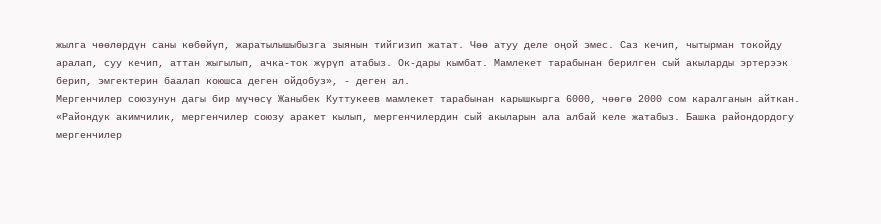жылга чөөлөрдүн саны көбөйүп, жаратылышыбызга зыянын тийгизип жатат. Чөө атуу деле оңой эмес. Саз кечип, чытырман токойду аралап, суу кечип, аттан жыгылып, ачка-ток жүрүп атабыз. Ок-дары кымбат. Мамлекет тарабынан берилген сый акыларды эртерээк берип, эмгектерин баалап коюшса деген ойдобуз», - деген ал.
Мергенчилер союзунун дагы бир мүчөсү Жаныбек Куттукеев мамлекет тарабынан карышкырга 6000, чөөгө 2000 сом каралганын айткан.
«Райондук акимчилик, мергенчилер союзу аракет кылып, мергенчилердин сый акыларын ала албай келе жатабыз. Башка райондордогу мергенчилер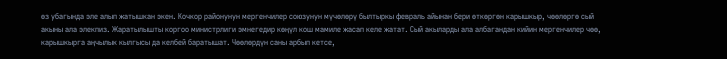өз убагында эле алып жатышкан экен. Кочкор районунун мергенчилер союзунун мүчөлөрү былтыркы февраль айынан бери өткөргөн карышкыр, чөөлөргө сый акыны ала элекпиз. Жаратылышты коргоо министрлиги эмнегедир көңүл кош мамиле жасап келе жатат. Сый акыларды ала албагандан кийин мергенчилер чөө, карышкырга аңчылык кылгысы да келбей баратышат. Чөөлөрдүн саны арбып кетсе,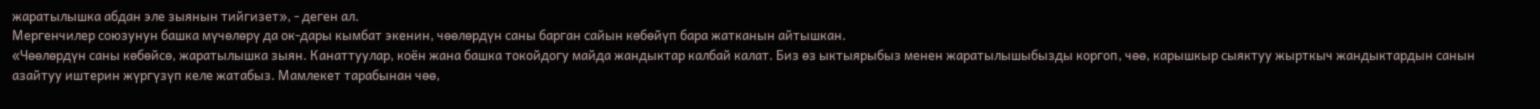жаратылышка абдан эле зыянын тийгизет», - деген ал.
Мергенчилер союзунун башка мүчөлөрү да ок-дары кымбат экенин, чөөлөрдүн саны барган сайын көбөйүп бара жатканын айтышкан.
«Чөөлөрдүн саны көбөйсө, жаратылышка зыян. Канаттуулар, коён жана башка токойдогу майда жандыктар калбай калат. Биз өз ыктыярыбыз менен жаратылышыбызды коргоп, чөө, карышкыр сыяктуу жырткыч жандыктардын санын азайтуу иштерин жүргүзүп келе жатабыз. Мамлекет тарабынан чөө,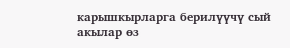карышкырларга берилүүчү сый акылар өз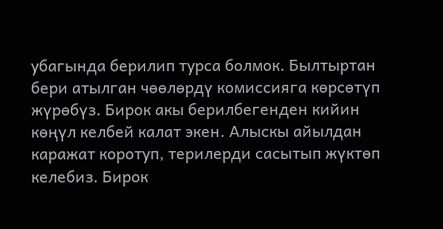убагында берилип турса болмок. Былтыртан бери атылган чөөлөрдү комиссияга көрсөтүп жүрөбүз. Бирок акы берилбегенден кийин көңүл келбей калат экен. Алыскы айылдан каражат коротуп, терилерди сасытып жүктөп келебиз. Бирок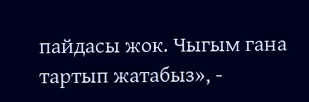пайдасы жок. Чыгым гана тартып жатабыз», -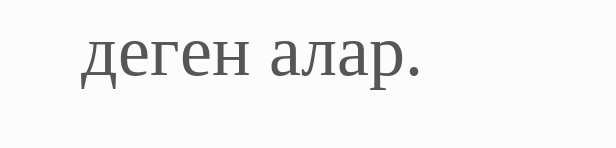деген алар.